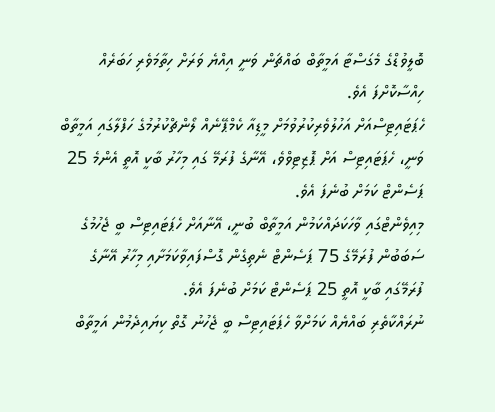ބޮލީވުޑްގެ މެގަސްޓާ އަމީތާބް ބައްޗަން ވަނީ އިއްޔެ ވަރަށް ހިތާމަވެރި ހަބަރެއް ހިއްސާކޮށްފަ އެވެ.
ހެޕަޓައިޓިސްއަށް އަހުލުވެރިކުރުވުމަށް މީޑިއާ ކެމްޕޭނެއް ލޯންޗްކުރުމުގެ ހަފްލާގައި އަމީތާބް ވަނީ، ހެޕަޓައިޓިސް އަށް ޕޮޒިޓިވްވެ، އޭނާގެ ފުރަމޭ ގައި މިހާރު ބާކީ އޮތީ އެންމެ 25 ޕަސެންޓް ކަމަށް ބުނެފަ އެވެ.
މިއިވެންޓްގައި ވާހަކަދައްކަމުން އަމީތާބް ބުނީ، އޭނާއަށް ހެޕަޓައިޓިސް ބީ ޖެހުމުގެ ސަބަބުން ފުރަމޭގެ 75 ޕަސެންޓް ނެތިގެން ގޮސްފައިވާކަމަށާއި މިހާރު އޭނާގެ ފުރަމޭގައި ބާކީ އޮތީ 25 ޕަސެންޓް ކަމަށް ބުނެފަ އެވެ.
ނުރައްކާތެރި ބައްޔެއް ކަމަށްވާ ހެޕަޓައިޓިސް ބީ ޖެހުނު ގޮތް ކިޔައިދެމުން އަމީތާބް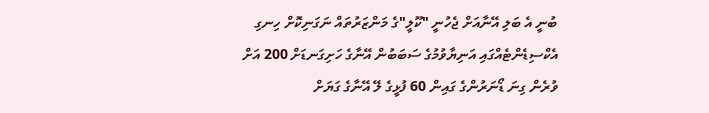ބުނީ އެ ބަލި އޭނާއަށް ޖެހުނީ "ކޫލީ"ގެ މަންޒަރުތައް ނަގަނިކޮށް ހިނގި އެކްސިޑެންޓެއްގައި އަނިޔާވުމުގެ ސަބަބުން އޭނާގެ ހަށިގަނޑަށް 200 އަށް ވުރެން ގިނަ ޑޯނަރުންގެ ގައިން 60 ފުޅީގެ ލޭ އޭނާގެ ގަޔަށް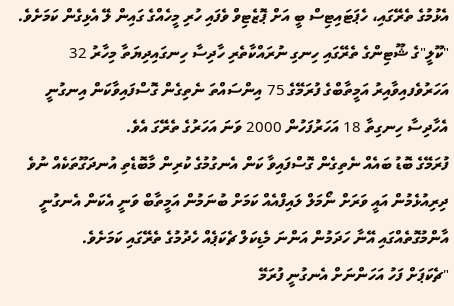އެޅުމުގެ ތެރޭގައި، ހެޕަޓައިޓިސް ބީ އަށް ޕޮޒެޓިވް ވެފައި ހުރި މީހެއްގެ ގައިން ލޭ އެޅިގެން ކަމަށެވެ.
"ކޫލީ"ގެ ޝޫޓިންގެ ތެރޭގައި ހިނގި ނުރައްކާތެރި ހާދިސާ ހިނގައިދިޔަތާ މިހާރު 32 އަހަރުވެފއިވާއިރު އަމީތާބްގެ ފުރަމޭގެ 75 އިންސައްތަ ނެތިގެން ގޮސްފައިވާކަން އިނގުނީ އެހާދިސާ ހިނގިތާ 18 އަހަރުފަހުން 2000 ވަނަ އަހަރުގެ ތެރޭގަ އެވެ.
ފުރަމޭގެ ބޮޑު ބައެއް ނެތިގެން ގޮސްފައިވާ ކަން އެނގުމުގެ ކުރިން މާބޮޑެތި އުނދަގޫތަކެއް ނުވެ ދިރިއުޅެމުން އައީ ވަރަށް ނޯމަލް ލައިފްއެއް ކަމަށް ބުނަމުން އަމީތާބް ވަނީ އެކަން އެނގުނީ އާންމުގޮތެއްގައި އޭނާ ހަދަމުން އަންނަ މެޑިކަލް ޗެކަޕެއް ހެދުމުގެ ތެރޭގައި ކަމަށެވެ.
"ޗެކަޕަށް ފަހު އަހަންނަށް އެނގުނީ ފުރަމޭ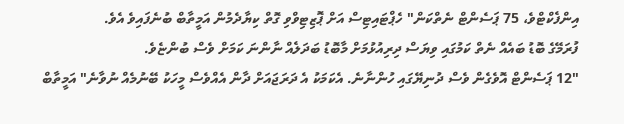އިންފެކްޓްވެ، 75 ޕަސެންޓް ނެތްކަން" ހެޕްޓައިޓިސް އަށް ޕޮޒިޓިވްވި ގޮތް ކިޔާދެމުން އަމީތާބް ބުނެފައިވެ އެވެ.
ފުރަމޭގެ ބޮޑު ބައެއް ނެތް ކަމުގައި ވިޔަސް ދިރިއުޅުމަށް މާބޮޑު ބަދަލެއް ނާންނަ ކަމަށް ވެސް ބުންޏެވެ.
"12 ޕަސެންޓް އޮވެގެން ވެސް ދުނިޔޭގައި ހުންނާނެ. އެކަމަކު އެ ދަރަޖައަށް ދާން އެއްވެސް މީހަކު ބޭނުމެއް ނުވާނެ" އަމީތާބް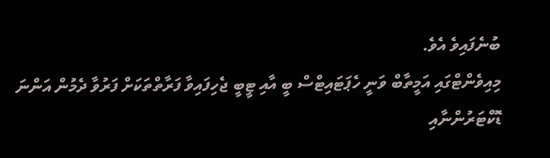ބުނެފައިވެ އެވެ.
މިއިވެންޓްގައި އަމީތާބް ވަނީ ހެޕަޓައިޓްސް ބީ އާއި ޓީބީ ޖެހިފައިވާ ފަރާތްތަކަށް ފަރުވާ ދެމުން އަންނަ ޑޮކްޓަރުންނާއި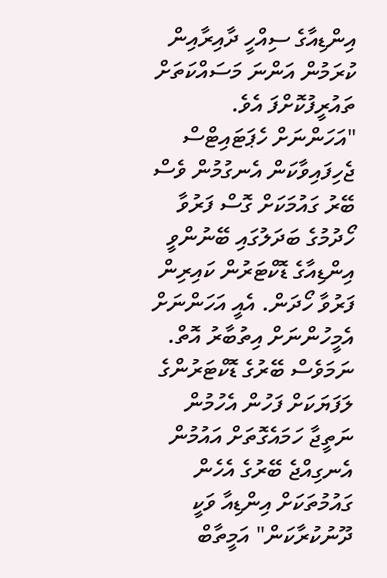އިންޑިއާގެ ސިއްހީ ދާއިރާއިން ކުރަމުން އަންނަ މަސައްކަތަށް ތައުރީފުކޮށްފަ އެވެ.
"އަހަންނަށް ހެޕަޓައިޓްސް ޖެހިފައިވާކަން އެނގުމުން ވެސް ބޭރު ގައުމަކަށް ގޮސް ފަރުވާ ހޯދުމުގެ ބަދަލުގައި ބޭނުންވީ އިންޑިއާގެ ޑޮކްޓަރުން ކައިރިން ފަރުވާ ހޯދަން. އެއީ އަހަންނަށް އެމީހުންނަށް އިތުބާރު އޮތް. ނަމަވެސް ބޭރުގެ ޑޮކްޓަރުންގެ ލަފަޔަކަށް ފަހުން އެހުމުން ނަތީޖާ ހަމައެގޮތަށް އައުމުން އެނގިއްޖެ ބޭރުގެ އެހެން ގައުމުތަކަށް އިންޑިއާ ވަކީ ދޫނުކުރާކަން" އަމީތާބް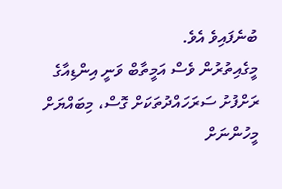ބުނެފައިވެ އެވެ.
މީގެއިތުރުން ވެސް އަމީތާބް ވަނީ އިންޑިއާގެ ރަށްފުށު ސަރަހައްދުތަކަށް ގޮސް، މިބައްޔަށް މީހުންނަށް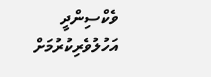ވެކްސިންދީ އަހުލުވެރިކުރުމަށް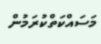މަސައްކަތްކުރަމުން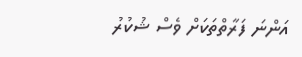އަންނަ ފަރާތްތަކަށް ވެސް ޝުކުރު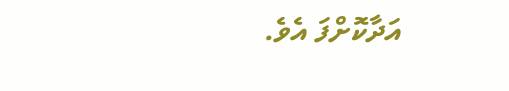އަދާކޮށްފަ އެވެ.